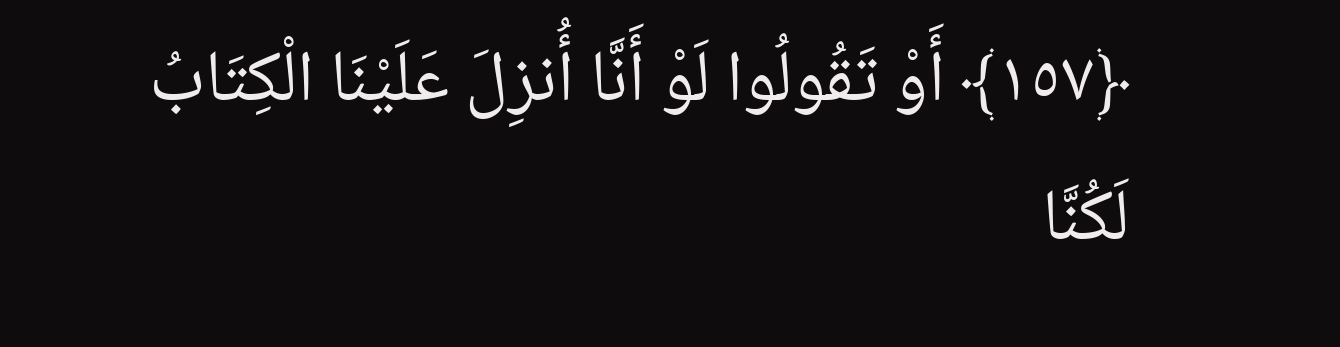﴿١٥٧﴾ أَوْ تَقُولُوا لَوْ أَنَّا أُنزِلَ عَلَيْنَا الْكِتَابُ لَكُنَّا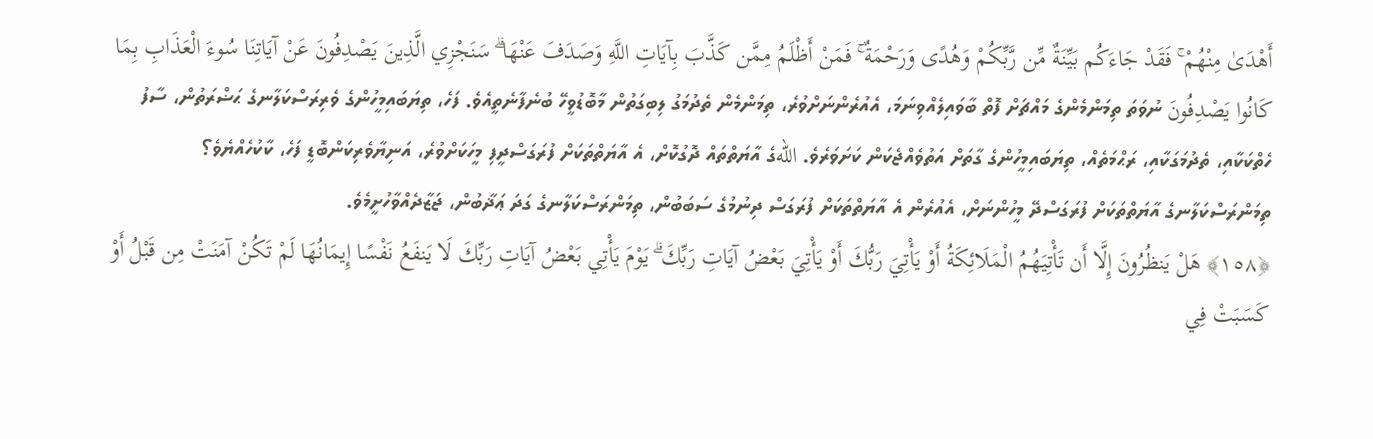أَهْدَىٰ مِنْهُمْ ۚ فَقَدْ جَاءَكُم بَيِّنَةٌ مِّن رَّبِّكُمْ وَهُدًى وَرَحْمَةٌ ۚ فَمَنْ أَظْلَمُ مِمَّن كَذَّبَ بِآيَاتِ اللَّهِ وَصَدَفَ عَنْهَا ۗ سَنَجْزِي الَّذِينَ يَصْدِفُونَ عَنْ آيَاتِنَا سُوءَ الْعَذَابِ بِمَا كَانُوا يَصْدِفُونَ ނުވަތަ ތިމަންމެންގެ މައްޗަށް ފޮތް ބާވައިލެއްވިނަމަ، އެއުރެންނަށްވުރެ، ތިމަންމެން ތެދުމަގު ލިބިގަތުން މާބޮޑުވީހޭ ބުނެފާނެތީއެވެ. ފަހެ، ތިޔަބައިމީހުންގެ ވެރިރަސްކަލާނގެ ޙަޟްރަތުން، ސާފު ހެތްކަކާއި، ތެދުމަގަކާއި، ރަޙްމަތެއް، ތިޔަބައިމީހުންގެ ގާތަށް އަތުވެއްޖެކަން ކަށަވަރެވެ. اللهގެ އާޔަތްތައް ދޮގުކޮށް، އެ އާޔަތްތަކަށް ފުރަގަސްދީފި މީހަކަށްވުރެ، އަނިޔާވެރިކަންބޮޑީ ފަހެ، ކާކުހެއްޔެވެ؟ ތިމަންރަސްކަލާނގެ އާޔަތްތަކަށް ފުރަގަސްދޭ މީހުންނަށް، އެއުރެން އެ އާޔަތްތަކަށް ފުރަގަސް ދިނުމުގެ ސަބަބުން، ތިމަންރަސްކަލާނގެ ގަދަ ޢަޛާބުން، ޖަޒާދެއްވާހުށީމެވެ.
﴿١٥٨﴾ هَلْ يَنظُرُونَ إِلَّا أَن تَأْتِيَهُمُ الْمَلَائِكَةُ أَوْ يَأْتِيَ رَبُّكَ أَوْ يَأْتِيَ بَعْضُ آيَاتِ رَبِّكَ ۗ يَوْمَ يَأْتِي بَعْضُ آيَاتِ رَبِّكَ لَا يَنفَعُ نَفْسًا إِيمَانُهَا لَمْ تَكُنْ آمَنَتْ مِن قَبْلُ أَوْ كَسَبَتْ فِي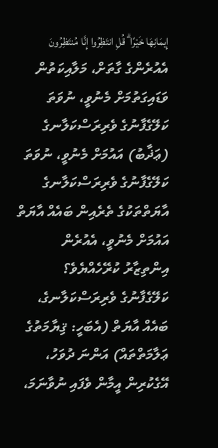إِيمَانِهَا خَيْرًا ۗ قُلِ انتَظِرُوا إِنَّا مُنتَظِرُونَ އެއުރެންގެ ގާތަށް، މަލާއިކަތުން ވަޑައިގަތުމަށް މެނުވީ، ނުވަތަ ކަލޭގެފާނުގެ ވެރިރަސްކަލާނގެ (ޢަޛާބު) އައުމަށް މެނުވީ، ނުވަތަ ކަލޭގެފާނުގެ ވެރިރަސްކަލާނގެ އާޔަތްތަކުގެ ތެރެއިން ބައެއް އާޔަތް އައުމަށް މެނުވީ، އެއުރެން އިންތިޒާރު ކުރޭހެއްޔެވެ؟ ކަލޭގެފާނުގެ ވެރިރަސްކަލާނގެ، ބައެއް އާޔަތް (އެބަހީ: ޤިޔާމަތުގެ ޢަލާމަތްތައް) އަންނަ ދުވަހު، އޭގެކުރިން އީމާން ވެފައި ނުވާނަމަ،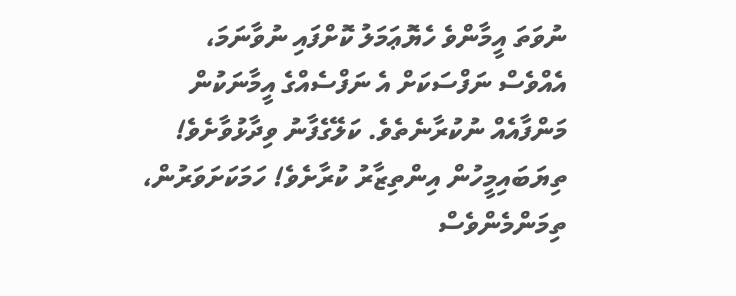ނުވަތަ އީމާންވެ ހެޔޮޢަމަލު ކޮށްފައި ނުވާނަމަ، އެއްވެސް ނަފްސަކަށް އެ ނަފްސެއްގެ އީމާނަކުން މަންފާއެއް ނުކުރާނެތެވެ. ކަލޭގެފާނު ވިދާޅުވާށެވެ! ތިޔަބައިމީހުން އިންތިޒާރު ކުރާށެވެ! ހަމަކަށަވަރުން، ތިމަންމެންވެސް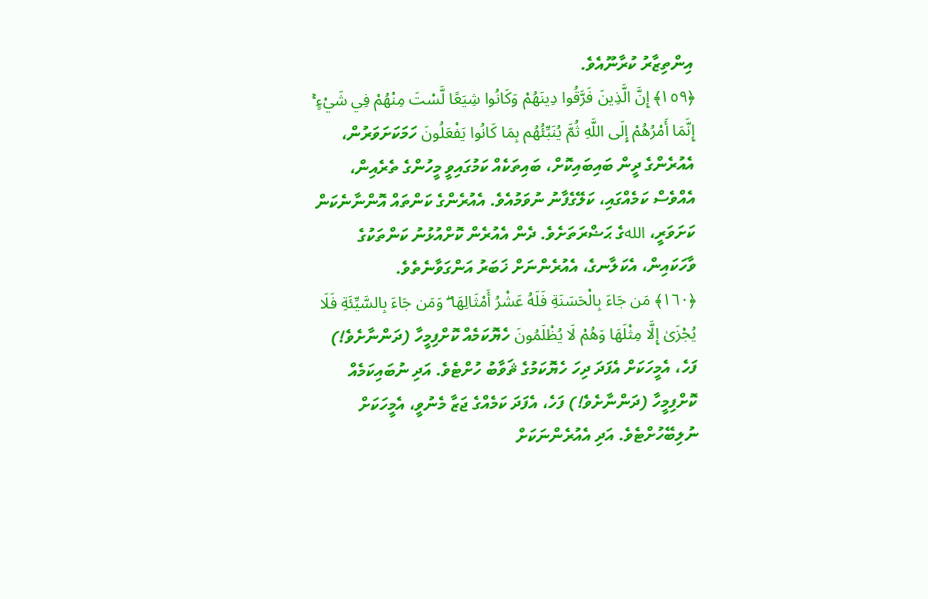އިންތިޒާރު ކުރާނޫއެވެ.
﴿١٥٩﴾ إِنَّ الَّذِينَ فَرَّقُوا دِينَهُمْ وَكَانُوا شِيَعًا لَّسْتَ مِنْهُمْ فِي شَيْءٍ ۚ إِنَّمَا أَمْرُهُمْ إِلَى اللَّهِ ثُمَّ يُنَبِّئُهُم بِمَا كَانُوا يَفْعَلُونَ ހަމަކަށަވަރުން، އެއުރެންގެ ދީން ބައިބައިކޮށް، ބައިތަކެއް ކަމުގައިވީ މީހުންގެ ތެރެއިން، އެއްވެސް ކަމެއްގައި، ކަލޭގެފާނު ނުވަމުއެވެ. އެއުރެންގެ ކަންތައް އޮންނާނެކަން ކަށަވަރީ، اللهގެ ޙަޟްރަތަށެވެ. ދެން އެއުރެން ކޮށްއުޅުނު ކަންތަކުގެ ވާހަކައިން، އެކަލާނގެ، އެއުރެންނަށް ޚަބަރު އަންގަވާނެތެވެ.
﴿١٦٠﴾ مَن جَاءَ بِالْحَسَنَةِ فَلَهُ عَشْرُ أَمْثَالِهَا ۖ وَمَن جَاءَ بِالسَّيِّئَةِ فَلَا يُجْزَىٰ إِلَّا مِثْلَهَا وَهُمْ لَا يُظْلَمُونَ ހެޔޮކަމެއް ކޮށްފިމީހާ (ދަންނާށެވެ!) ފަހެ، އެމީހަކަށް އެފަދަ ދިހަ ހެޔޮކަމުގެ ޘަވާބު ހުށްޓެވެ. އަދި ނުބައިކަމެއް ކޮށްފިމީހާ (ދަންނާށެވެ!) ފަހެ، އެފަދަ ކަމެއްގެ ޖަޒާ މެނުވީ، އެމީހަކަށް ނުލިބޭހުށްޓެވެ. އަދި އެއުރެންނަކަށް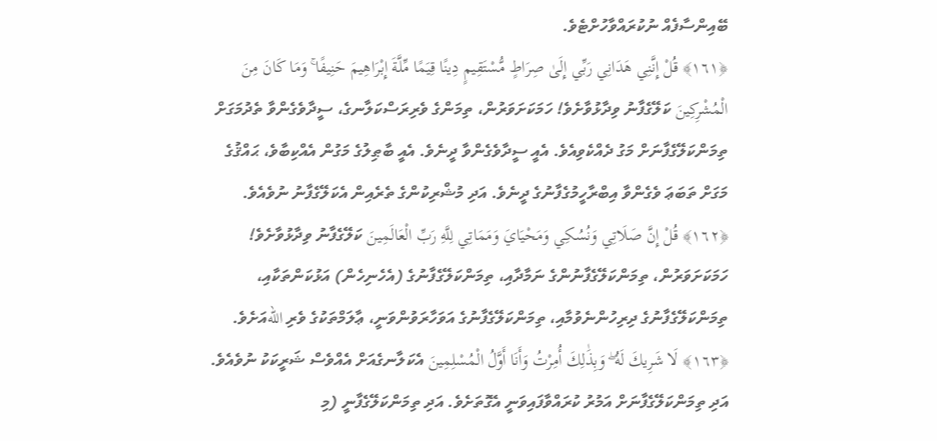ބޭއިންސާފެއް ނުކުރައްވާހުށްޓެވެ.
﴿١٦١﴾ قُلْ إِنَّنِي هَدَانِي رَبِّي إِلَىٰ صِرَاطٍ مُّسْتَقِيمٍ دِينًا قِيَمًا مِّلَّةَ إِبْرَاهِيمَ حَنِيفًا ۚ وَمَا كَانَ مِنَ الْمُشْرِكِينَ ކަލޭގެފާނު ވިދާޅުވާށެވެ! ހަމަކަށަވަރުން، ތިމަންގެ ވެރިރަސްކަލާނގެ، ސީދާވެގެންވާ ތެދުމަގަށް ތިމަންކަލޭގެފާނަށް މަގު ދެއްކެވިއެވެ. އެއީ ސީދާވެގެންވާ ދީނެވެ. އެއީ ބާޠިލުގެ މަގުން އެއްކިބާވެ، ޙައްޤުގެ މަގަށް ތަބަޢަ ވެގެންވާ އިބްރާހީމުގެފާނުގެ ދީނެވެ. އަދި މުޝްރިކުންގެ ތެރެއިން އެކަލޭގެފާނު ނުވެއެވެ.
﴿١٦٢﴾ قُلْ إِنَّ صَلَاتِي وَنُسُكِي وَمَحْيَايَ وَمَمَاتِي لِلَّهِ رَبِّ الْعَالَمِينَ ކަލޭގެފާނު ވިދާޅުވާށެވެ! ހަމަކަށަވަރުން، ތިމަންކަލޭގެފާނުންގެ ނަމާދާއި، ތިމަންކަލޭގެފާނުގެ (އެހެނިހެން) އަޅުކަންތަކާއި، ތިމަންކަލޭގެފާނުގެ ދިރިހުންނެވުމާއި، ތިމަންކަލޭގެފާނުގެ އަވަހާރަވުންވަނީ، ޢާލަމްތަކުގެ ވެރި اللهއަށެވެ.
﴿١٦٣﴾ لَا شَرِيكَ لَهُ ۖ وَبِذَٰلِكَ أُمِرْتُ وَأَنَا أَوَّلُ الْمُسْلِمِينَ އެކަލާނގެއަށް އެއްވެސް ޝަރީކަކު ނުވެއެވެ. އަދި ތިމަންކަލޭގެފާނަށް އަމުރު ކުރައްވާފައިވަނީ އެގޮތަށެވެ. އަދި ތިމަންކަލޭގެފާނީ (މި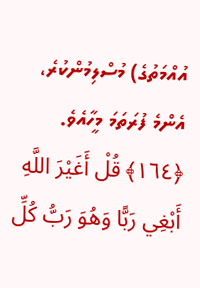އުއްމަތުގެ) މުސްލިމުންކުރެ، އެންމެ ފުރަތަމަ މީހާއެވެ.
﴿١٦٤﴾ قُلْ أَغَيْرَ اللَّهِ أَبْغِي رَبًّا وَهُوَ رَبُّ كُلِّ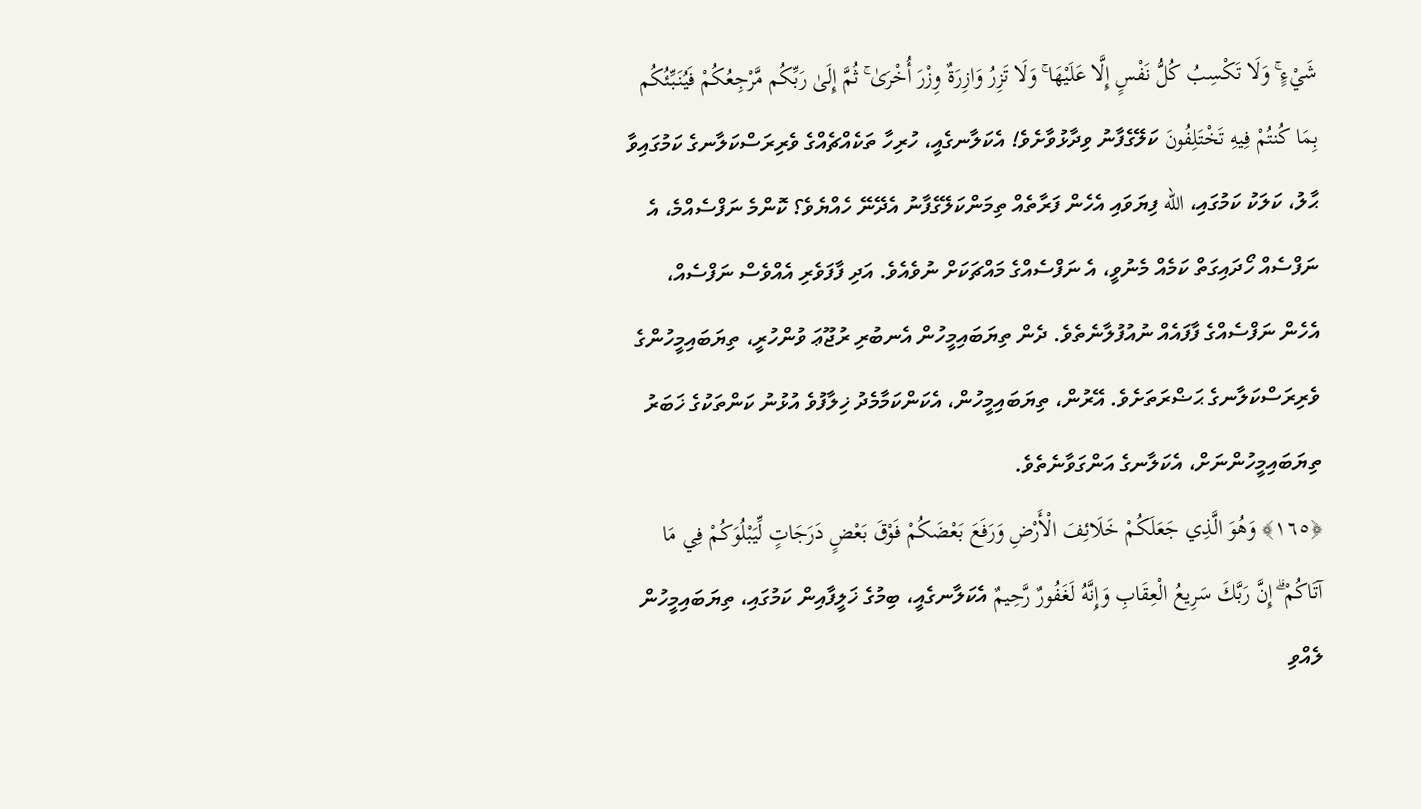شَيْءٍ ۚ وَلَا تَكْسِبُ كُلُّ نَفْسٍ إِلَّا عَلَيْهَا ۚ وَلَا تَزِرُ وَازِرَةٌ وِزْرَ أُخْرَىٰ ۚ ثُمَّ إِلَىٰ رَبِّكُم مَّرْجِعُكُمْ فَيُنَبِّئُكُم بِمَا كُنتُمْ فِيهِ تَخْتَلِفُونَ ކަލޭގެފާނު ވިދާޅުވާށެވެ! އެކަލާނގެއީ، ހުރިހާ ތަކެއްޗެއްގެ ވެރިރަސްކަލާނގެ ކަމުގައިވާ ޙާލު، ކަލަކު ކަމުގައި، الله ފިޔަވައި އެހެން ފަރާތެއް ތިމަންކަލޭގެފާނު އެދޭނޭ ހެއްޔެވެ؟ ކޮންމެ ނަފްސެއްމެ، އެ ނަފްސެއް ހޯދައިގަތް ކަމެއް މެނުވީ، އެ ނަފްސެއްގެ މައްޗަކަށް ނުވެއެވެ. އަދި ފާފަވެރި އެއްވެސް ނަފްސެއް، އެހެން ނަފްސެއްގެ ފާފައެއް ނުއުފުލާނެތެވެ. ދެން ތިޔަބައިމީހުން އެނބުރި ރުޖޫޢަ ވުންހުރީ، ތިޔަބައިމީހުންގެ ވެރިރަސްކަލާނގެ ޙަޟްރަތަށެވެ. އޭރުން، ތިޔަބައިމީހުން، އެކަންކަމާމެދު ޚިލާފުވެ އުޅުނު ކަންތަކުގެ ޚަބަރު ތިޔަބައިމީހުންނަށް، އެކަލާނގެ އަންގަވާނެތެވެ.
﴿١٦٥﴾ وَهُوَ الَّذِي جَعَلَكُمْ خَلَائِفَ الْأَرْضِ وَرَفَعَ بَعْضَكُمْ فَوْقَ بَعْضٍ دَرَجَاتٍ لِّيَبْلُوَكُمْ فِي مَا آتَاكُمْ ۗ إِنَّ رَبَّكَ سَرِيعُ الْعِقَابِ وَإِنَّهُ لَغَفُورٌ رَّحِيمٌ އެކަލާނގެއީ، ބިމުގެ ޚަލީފާއިން ކަމުގައި، ތިޔަބައިމީހުން ލެއްވި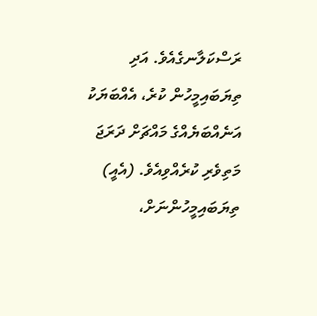ރަސްކަލާނގެއެވެ. އަދި ތިޔަބައިމީހުން ކުރެ، އެއްބަޔަކު އަނެއްބަޔެއްގެ މައްޗަށް ދަރަޖަ މަތިވެރި ކުރެއްވިއެވެ. (އެއީ) ތިޔަބައިމީހުންނަށް،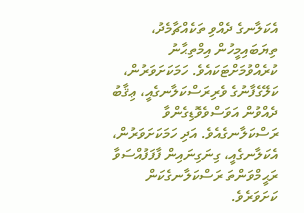އެކަލާނގެ ދެއްވި ތަކެއްޗާމެދު، ތިޔަބައިމީހުން އިމްތިޙާނު ކުރެއްވުމަށްޓަކައެވެ. ހަމަކަށަވަރުން، ކަލޭގެފާނުގެ ވެރިރަސްކަލާނގެއީ، ޢިޤާބު ދެއްވުން އަވަސްވެވޮޑިގެންވާ ރަސްކަލާނގެއެވެ. އަދި ހަމަކަށަވަރުން، އެކަލާނގެއީ، ގިނަގިނައިން ފާފަފުއްސަވާ ރަޙީމްވަންތަ ރަސްކަލާނގެކަން ކަށަވަރެވެ.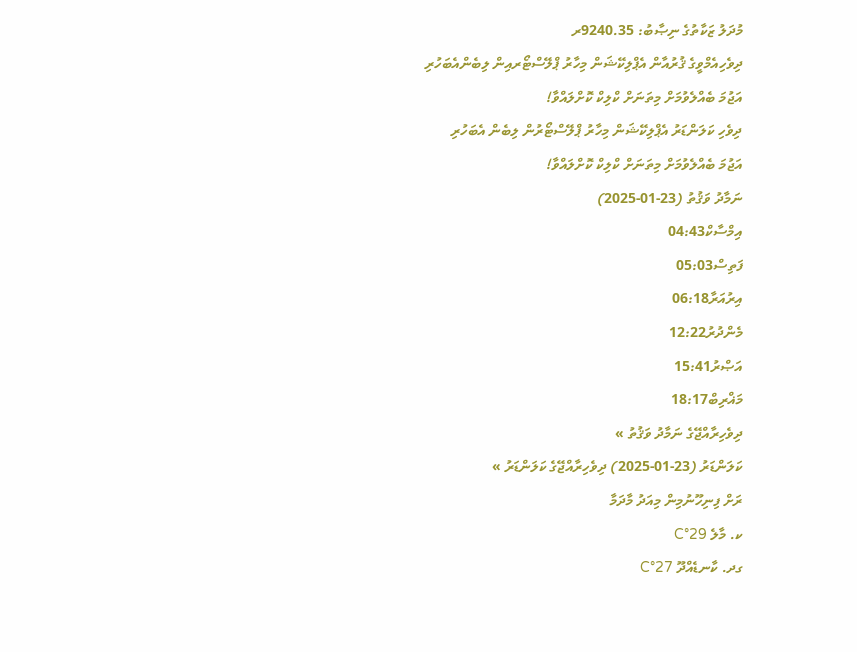މުދަލު ޒަކާތުގެ ނިޞާބު: 9240.35ރ
ދިވެހިއެމްވީގެ ޤުރުއާން އެޕްލިކޭޝަން މިހާރު ޕްލޭސްޓޯރއިން ލިބެންއެބަހުރި
އަޖުމަ ބެއްލެވުމަށް މިތަނަށް ކްލިކް ކޮށްލައްވާ!
ދިވެހި ކަލަންޑަރު އެޕްލިކޭޝަން މިހާރު ޕްލޭސްޓޯރުން ލިބެން އެބަހުރި
އަޖުމަ ބެއްލެވުމަށް މިތަނަށް ކްލިކް ކޮށްލައްވާ!
ނަމާދު ވަޤުތު (23-01-2025)
އިމްސާކް04:43
ފަތިސް05:03
އިރުއަރާ06:18
މެންދުރު12:22
އަޞްރު15:41
މަޣްރިބް18:17
ދިވެހިރާއްޖޭގެ ނަމާދު ވަޤުތު »
ކަލަންޑަރު (23-01-2025) ދިވެހިރާއްޖޭގެ ކަލަންޑަރު »
ރަށް ފިނިހޫނުމިން މިއަދު މާދަމާ
ކ. މާލެ 29°C
ގދ. ކާނޑެއްދޫ 27°C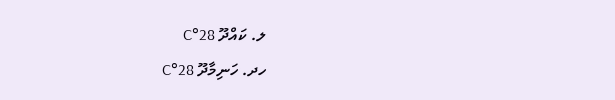ލ. ކައްދޫ 28°C
ހދ. ހަނިމާދޫ 28°C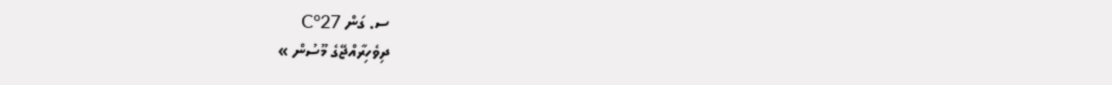ސ. ގަން 27°C
ދިވެހިރާއްޖޭގެ މޫސުން »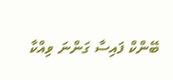ބޭންކް ފައިސާ ގަންނަ ވިއްކާ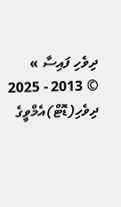ދިވެހި ފައިސާ »
© 2013 - 2025 ދިވެހި(ޑޮޓް)އެމްވީގެ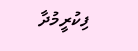ފިކުރީމުދާ